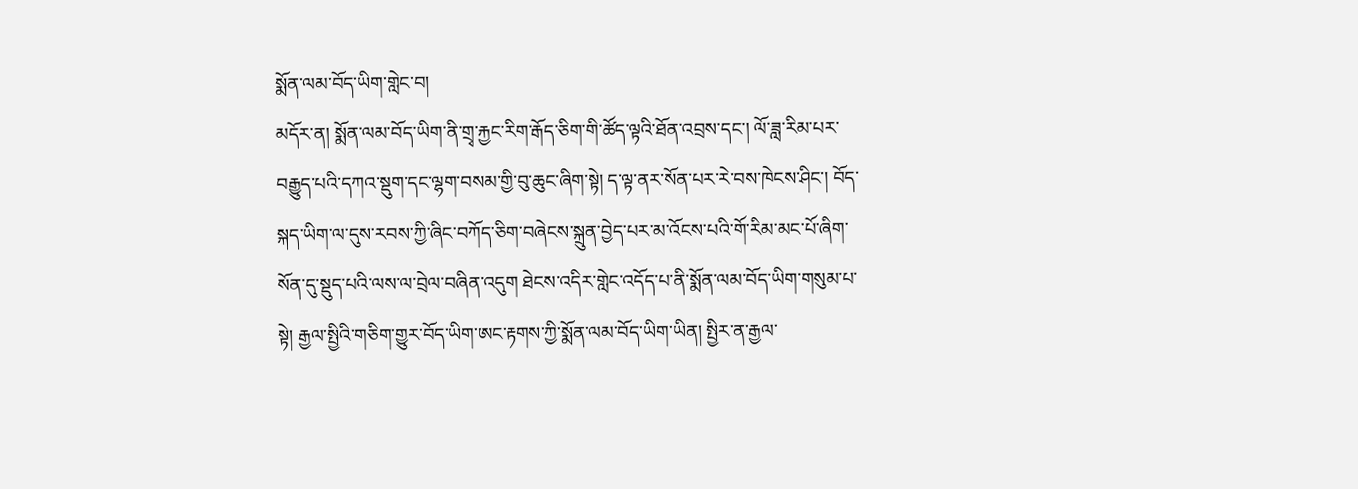སྨོན་ལམ་བོད་ཡིག་གླེང་བ།
མདོར་ན། སྨོན་ལམ་བོད་ཡིག་ནི་གྲྭ་རྐྱང་རིག་རྒོད་ཅིག་གི་ཚོད་ལྟའི་ཐོན་འབྲས་དང་། ལོ་ཟླ་རིམ་པར་བརྒྱུད་པའི་དཀའ་སྡུག་དང་ལྷག་བསམ་གྱི་བུ་ཆུང་ཞིག་སྟེ། ད་ལྟ་ནར་སོན་པར་རེ་བས་ཁེངས་ཤིང་། བོད་སྐད་ཡིག་ལ་དུས་རབས་ཀྱི་ཞིང་བཀོད་ཅིག་བཞེངས་སྐྲུན་བྱེད་པར་མ་འོངས་པའི་གོ་རིམ་མང་པོ་ཞིག་སོན་དུ་སྡུད་པའི་ལས་ལ་བྲེལ་བཞིན་འདུག ཐེངས་འདིར་གླེང་འདོད་པ་ནི་སྨོན་ལམ་བོད་ཡིག་གསུམ་པ་སྟེ། རྒྱལ་སྤྱིའི་གཅིག་གྱུར་བོད་ཡིག་ཨང་རྟགས་ཀྱི་སྨོན་ལམ་བོད་ཡིག་ཡིན། སྤྱིར་ན་རྒྱལ་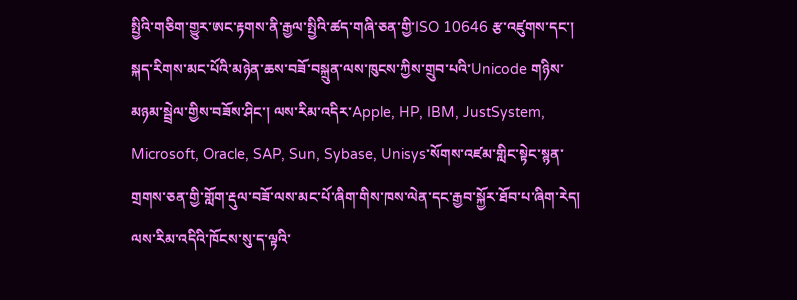སྤྱིའི་གཅིག་གྱུར་ཨང་རྟགས་ནི་རྒྱལ་སྤྱིའི་ཚད་གཞི་ཅན་གྱི་ISO 10646 རྩ་འཛུགས་དང་། སྐད་རིགས་མང་པོའི་མཉེན་ཆས་བཟོ་བསྐྲུན་ལས་ཁུངས་ཀྱིས་གྲུབ་པའི་Unicode གཉིས་མཉམ་སྦྲེལ་གྱིས་བཟོས་ཤིང་། ལས་རིམ་འདིར་Apple, HP, IBM, JustSystem, Microsoft, Oracle, SAP, Sun, Sybase, Unisys་སོགས་འཛམ་གླིང་སྟེང་སྙན་གྲགས་ཅན་གྱི་གློག་རྡུལ་བཟོ་ལས་མང་པོ་ཞིག་གིས་ཁས་ལེན་དང་རྒྱབ་སྐྱོར་ཐོབ་པ་ཞིག་རེད། ལས་རིམ་འདིའི་ཁོངས་སུ་ད་ལྟའི་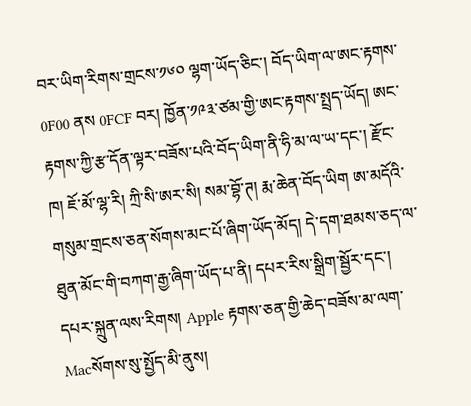བར་ཡིག་རིགས་གྲངས་༡༦༠ ལྷག་ཡོད་ཅིང་། བོད་ཡིག་ལ་ཨང་རྟགས་0F00 ནས 0FCF བར། ཁྱོན་༡༩༣་ཙམ་གྱི་ཨང་རྟགས་སྤྲད་ཡོད། ཨང་རྟགས་ཀྱི་རྩ་དོན་ལྟར་བཟོས་པའི་བོད་ཡིག་ནི་ཧི་མ་ལ་ཡ་དང་། རྫོང་ཁ། ཇོ་མོ་ལྷ་རི། ཀྲི་སི་ཨར་སི། སམ་བྷོ་ཊ། རྨ་ཆེན་བོད་ཡིག ཨ་མདོའི་གསུམ་གྲངས་ཅན་སོགས་མང་པོ་ཞིག་ཡོད་མོད། དེ་དག་ཐམས་ཅད་ལ་ཐུན་མོང་གི་བཀག་རྒྱ་ཞིག་ཡོད་པ་ནི། དཔར་རིས་སྒྲིག་སྦྱོར་དང་། དཔར་སྐྲུན་ལས་རིགས། Apple རྟགས་ཅན་གྱི་ཆེད་བཟོས་མ་ལག་Macསོགས་སུ་སྤྱོད་མི་ནུས།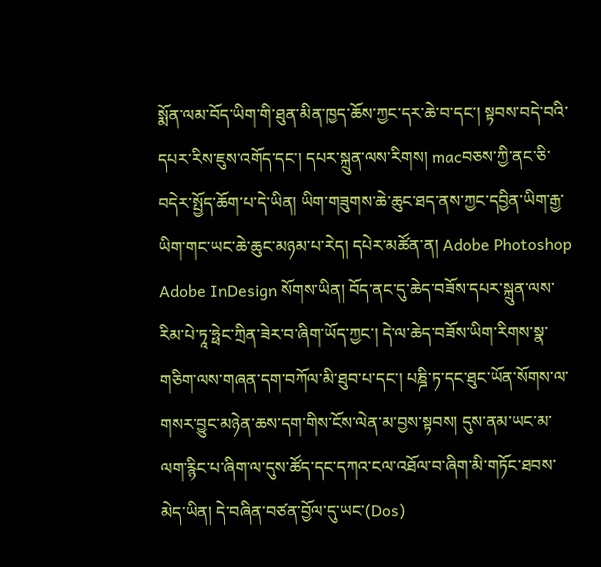སྨོན་ལམ་བོད་ཡིག་གི་ཐུན་མིན་ཁྱད་ཆོས་ཀྱང་དར་ཆེ་བ་དང་། སྟབས་བདེ་བའི་དཔར་རིས་ཇུས་འགོད་དང་། དཔར་སྐྲུན་ལས་རིགས། macབཅས་ཀྱི་ནང་ཅི་བདེར་སྤྱོད་ཆོག་པ་དེ་ཡིན། ཡིག་གཟུགས་ཆེ་ཆུང་ཐད་ནས་ཀྱང་དབྱིན་ཡིག་རྒྱ་ཡིག་གང་ཡང་ཆེ་ཆུང་མཉམ་པ་རེད། དཔེར་མཚོན་ན། Adobe Photoshop Adobe InDesign སོགས་ཡིན། བོད་ནང་དུ་ཆེད་བཟོས་དཔར་སྐྲུན་ལས་རིམ་པེ་ཏཱ་ཧྥེང་ཀྲིན་ཟེར་བ་ཞིག་ཡོད་ཀྱང་། དེ་ལ་ཆེད་བཟོས་ཡིག་རིགས་སྣ་གཅིག་ལས་གཞན་དག་བཀོལ་མི་ཐུབ་པ་དང་། པཎྜི་ཏ་དང་ཐུང་ཡོན་སོགས་ལ་གསར་བྱུང་མཉེན་ཆས་དག་གིས་ངོས་ལེན་མ་བྱས་སྟབས། དུས་ནམ་ཡང་མ་ལག་རྙིང་པ་ཞིག་ལ་དུས་ཚོད་དང་དཀའ་ངལ་འཐོལ་བ་ཞིག་མི་གཏོང་ཐབས་མེད་ཡིན། དེ་བཞིན་བཙན་བྱོལ་དུ་ཡང་(Dos)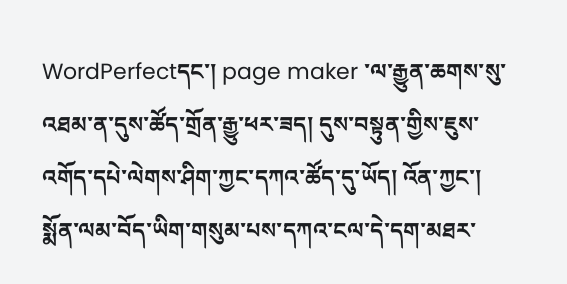WordPerfectདང་། page maker ་ལ་རྒྱུན་ཆགས་སུ་འཐམ་ན་དུས་ཚོད་གྲོན་རྒྱུ་ཕར་ཟད། དུས་བསྟུན་གྱིས་ཇུས་འགོད་དཔེ་ལེགས་ཤིག་ཀྱང་དཀའ་ཚོད་དུ་ཡོད། འོན་ཀྱང་། སྨོན་ལམ་བོད་ཡིག་གསུམ་པས་དཀའ་ངལ་དེ་དག་མཐར་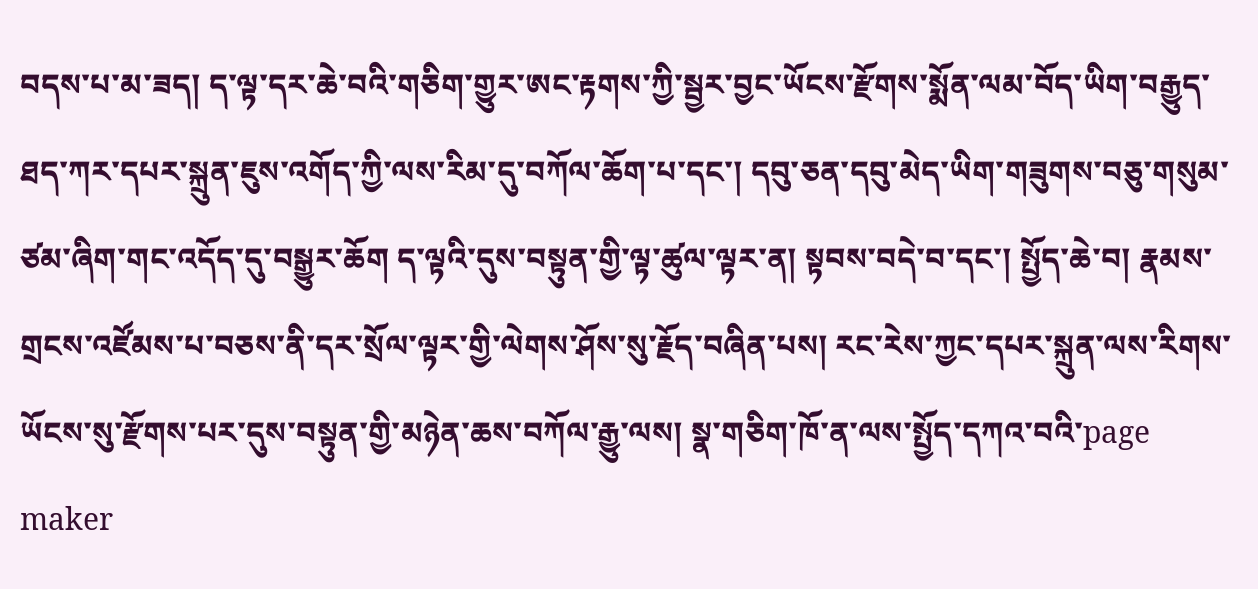བདས་པ་མ་ཟད། ད་ལྟ་དར་ཆེ་བའི་གཅིག་གྱུར་ཨང་རྟགས་ཀྱི་སྦྱར་བྱང་ཡོངས་རྫོགས་སྨོན་ལམ་བོད་ཡིག་བརྒྱུད་ཐད་ཀར་དཔར་སྐྲུན་ཇུས་འགོད་ཀྱི་ལས་རིམ་དུ་བཀོལ་ཆོག་པ་དང་། དབུ་ཅན་དབུ་མེད་ཡིག་གཟུགས་བཅུ་གསུམ་ཙམ་ཞིག་གང་འདོད་དུ་བསྒྱུར་ཆོག ད་ལྟའི་དུས་བསྟུན་གྱི་ལྟ་ཚུལ་ལྟར་ན། སྟབས་བདེ་བ་དང་། སྤྱོད་ཆེ་བ། རྣམས་གྲངས་འཛོམས་པ་བཅས་ནི་དར་སྲོལ་ལྟར་གྱི་ལེགས་ཤོས་སུ་རྗོད་བཞིན་པས། རང་རེས་ཀྱང་དཔར་སྐྲུན་ལས་རིགས་ཡོངས་སུ་རྫོགས་པར་དུས་བསྟུན་གྱི་མཉེན་ཆས་བཀོལ་རྒྱུ་ལས། སྣ་གཅིག་ཁོ་ན་ལས་སྤྱོད་དཀའ་བའི་page maker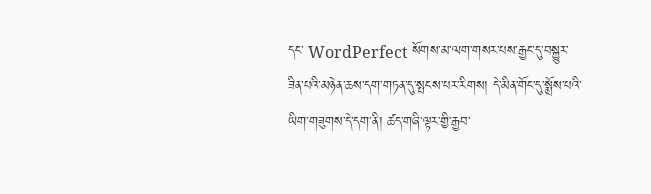དང་ WordPerfect སོགས་མ་ལག་གསར་པས་རྒྱང་དུ་བསྐྱུར་ཟིན་པའི་མཉེན་ཆས་དག་གཏན་དུ་སྤངས་པར་རིགས། དེ་མིན་གོང་དུ་སྨྲོས་པའི་ཡིག་གཟུགས་དེ་དག་ནི། ཚད་གཞི་ལྟར་གྱི་རྒྱབ་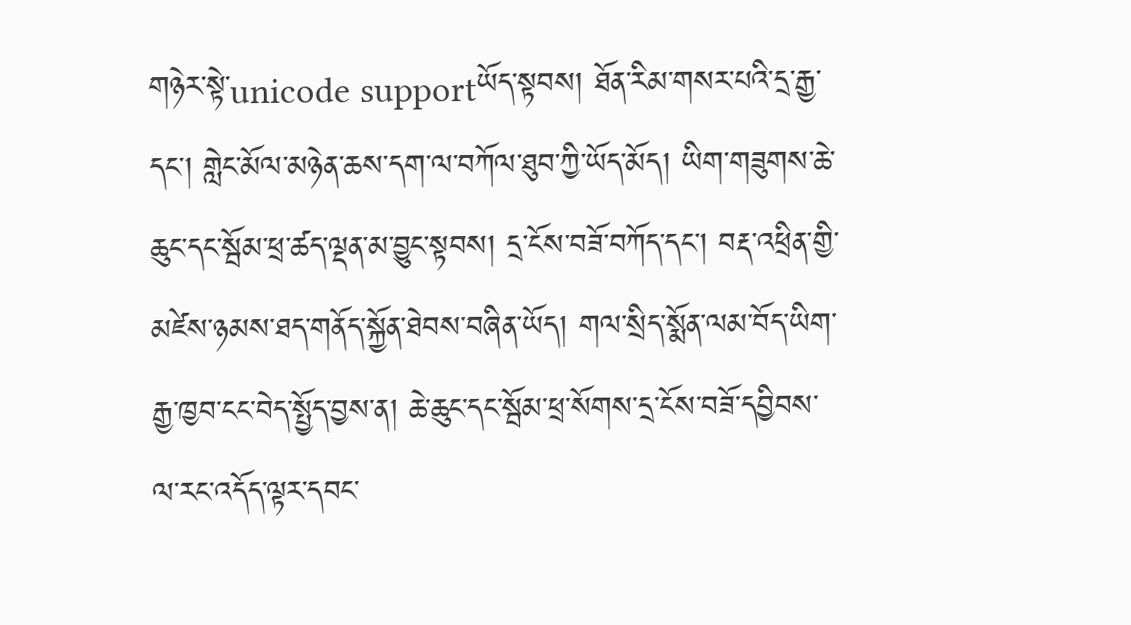གཉེར་སྟེ་unicode supportཡོད་སྟབས། ཐོན་རིམ་གསར་པའི་དྲ་རྒྱ་དང་། གླེང་མོལ་མཉེན་ཆས་དག་ལ་བཀོལ་ཐུབ་ཀྱི་ཡོད་མོད། ཡིག་གཟུགས་ཆེ་ཆུང་དང་སྦོམ་ཕྲ་ཚད་ལྡན་མ་བྱུང་སྟབས། དྲ་ངོས་བཟོ་བཀོད་དང་། བརྡ་འཕྲིན་གྱི་མཛེས་ཉམས་ཐད་གནོད་སྐྱོན་ཐེབས་བཞིན་ཡོད། གལ་སྲིད་སྨོན་ལམ་བོད་ཡིག་རྒྱ་ཁྱབ་ངང་བེད་སྤྱོད་བྱས་ན། ཆེ་ཆུང་དང་སྦོམ་ཕྲ་སོགས་དྲ་ངོས་བཟོ་དབྱིབས་ལ་རང་འདོད་ལྟར་དབང་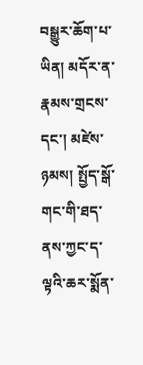བསྒྱུར་ཆོག་པ་ཡིན། མདོར་ན་རྣམས་གྲངས་དང་། མཛེས་ཉམས། སྤྱོད་སྒོ་གང་གི་ཐད་ནས་ཀྱང་ད་ལྟའི་ཆར་སྨོན་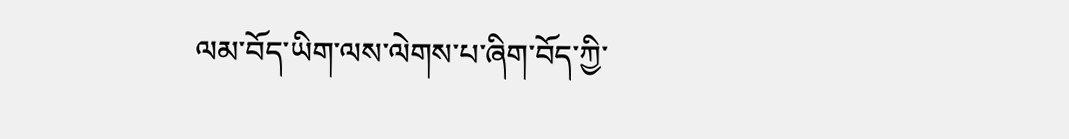ལམ་བོད་ཡིག་ལས་ལེགས་པ་ཞིག་བོད་ཀྱི་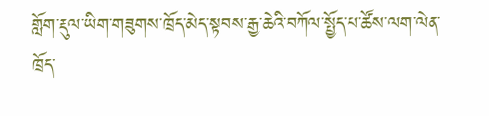གློག་རྡུལ་ཡིག་གཟུགས་ཁྲོད་མེད་སྟབས་རྒྱ་ཆེའི་བཀོལ་སྤྱོད་པ་ཚོས་ལག་ལེན་ཁྲོད་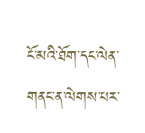ངོ་མའི་ཐོག་དང་ལེན་གནང་ན་ལེགས་པར་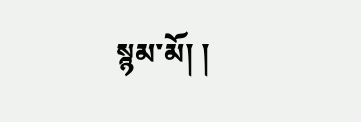སྙམ་མོ། །